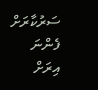ސަރުކާރަށް ފެންނަ އިރަށް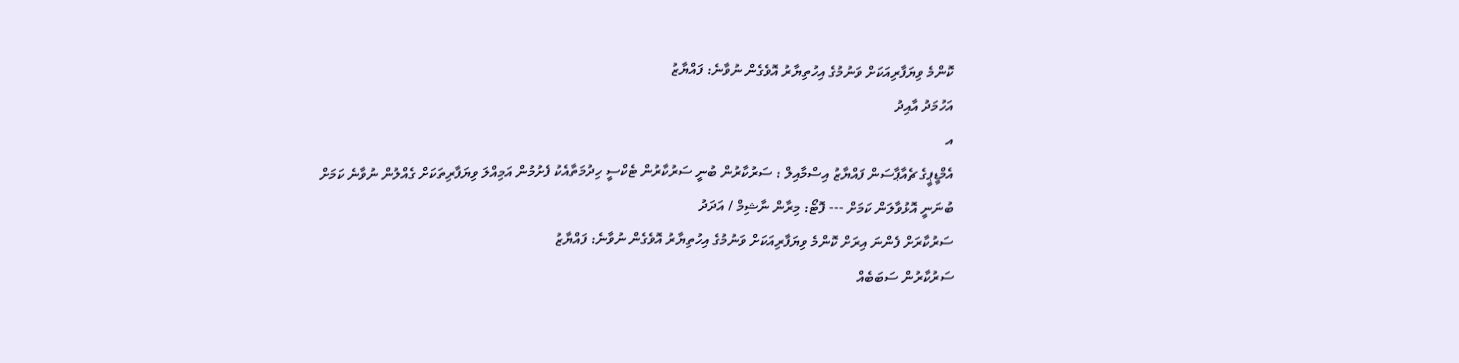ކޮންމެ ވިޔަފާރިއަކަށް ވަނުމުގެ އިހުތިޔާރު އޮވެގެން ނުވާނެ: ފައްޔާޒު
އަހުމަދު އާއިދު
އ
އެމްޑީޕީގެ ޗެއާޕާސަން ފައްޔާޒު އިސްމާއިލް : ސަރުކާރުން ބުނީ ސަރުކާރުން ޓެކްސީ ހިދުމަތާއެކު ފެށުމުން އަމިއްލަ ވިޔަފާރިތަކަށް ގެއްލުން ނުވާނެ ކަމަށް ބުނަނީ އޮޅުވާލަން ކަމަށް --- ފޮޓޯ: މިރާން ނާޝިމް / އަދަދު
ސަރުކާރަށް ފެންނަ އިރަށް ކޮންމެ ވިޔަފާރިއަކަށް ވަނުމުގެ އިހުތިޔާރު އޮވެގެން ނުވާނެ: ފައްޔާޒު
ސަރުކާރުން ސަބަބެއް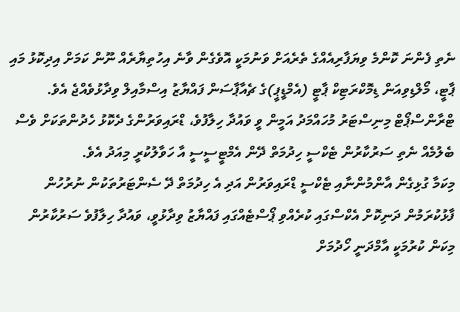ނެތި ފެންނަ ކޮންމެ ވިޔަފާރިއެއްގެ ތެރެއަށް ވަނުމަކީ އޮވެގެން ވާނެ އިހުތިޔާރެއް ނޫން ކަމަށް އިދިކޮޅު މައި ޕާޓީ، މޯލްޑިވިއަން ޑިމޮކްރަޓިކް ޕާޓީ (އެމްޑީޕީ)ގެ ޗެއާޕާސަން ފައްޔާޒު އިސްމާއިލް ވިދާޅުވެއްޖެ އެވެ.
ޓްރާންސްޕޯޓް މިނިސްޓަރު މުހައްމަދު އަމީން ވީ ވައުދާ ހިލާފުވެ، ޑްރައިވަރުންގެ ދެކޮޅު ހެދުންތަކަށް ވެސް ބެލުމެއް ނެތި ސަރުކާރުން ޓެކްސީ ހިދުމަތް ދޭން އެމްޓީސީސީ އާ ހަވާލުކުރީ މިއަދު އެވެ.
މިކަމާ ގުޅިގެން އާންމުންނާއި ޓެކްސީ ޑްރައިވަރުން އަދި އެ ހިދުމަތް ދޭ ސެންޓަރުތަކުން ނުރުހުން ފާޅުކުރަމުން ދަނިކޮށް އެކްސްގައި ކުރެއްވި ޕޯސްޓެއްގައި ފައްޔާޒު ވިދާޅުވީ، ވައުދާ ހިލާފުވެ ސަރުކާރުން މިކަން ކުރުމަކީ އާމްދަނީ ހޯދުމަށް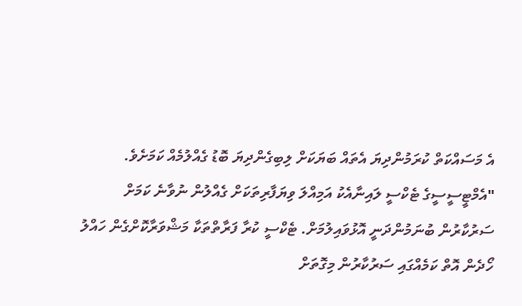އެ މަސައްކަތް ކުރަމުންދިޔަ އެތައް ބަޔަކަށް ލިބިގެންދިޔަ ބޮޑު ގެއްލުމެއް ކަމަށެވެ.
"އެމްޓީސީސީގެ ޓެކްސީ ލައިނާއެކު އަމިއްލަ ވިޔަފާރިތަކަށް ގެއްލުން ނުވާނެ ކަމަށް ސަރުކާރުން ބުނަމުންދަނީ އޮޅުވައިލުމަށް. ޓެކްސީ ކުރާ ފަރާތްތަކާ މަޝްވަރާކޮށްގެން ހައްލު ހޯދެން އޮތް ކަމެއްގައި ސަރުކާރުން މިގޮތަށް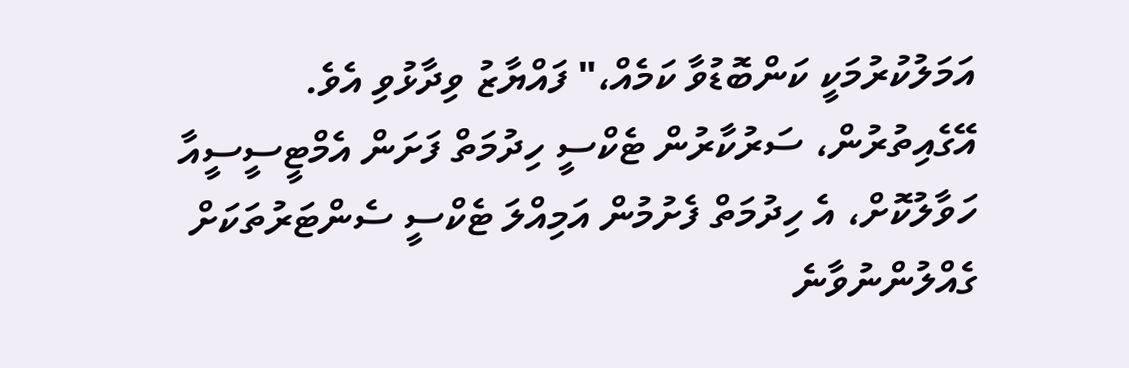އަމަލުކުރުމަކީ ކަންބޮޑުވާ ކަމެއް،" ފައްޔާޒު ވިދާޅުވި އެވެ.
އޭގެއިތުރުން، ސަރުކާރުން ޓެކްސީ ހިދުމަތް ފަށަން އެމްޓީސީސީއާ ހަވާލުކޮށް، އެ ހިދުމަތް ފެށުމުން އަމިއްލަ ޓެކްސީ ސެންޓަރުތަކަށް ގެއްލުންނުވާނެ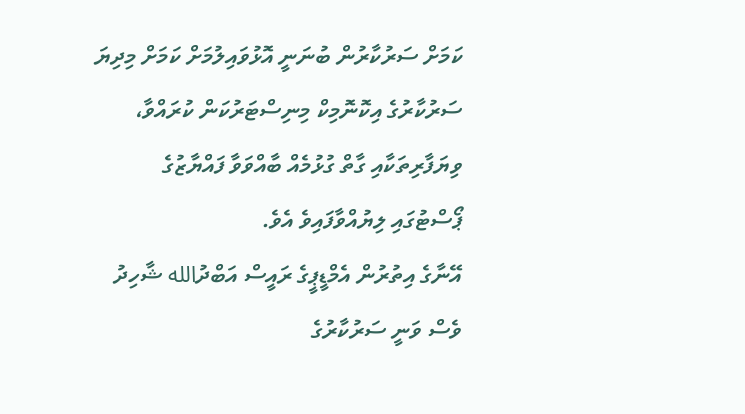ކަމަށް ސަރުކާރުން ބުނަނީ އޮޅުވައިލުމަށް ކަމަށް މިދިޔަ ސަރުކާރުގެ އިކޮނޮމިކް މިނިސްޓަރުކަން ކުރައްވާ، ވިޔަފާރިތަކާއި ގާތް ގުޅުމެއް ބާއްވަވާ ފައްޔާޒުގެ ޕޯސްޓުގައި ލިޔުއްވާފައިވެ އެވެ.
އޭނާގެ އިތުރުން އެމްޑީޕީގެ ރައީސް އަބްދުالله ޝާހިދު ވެސް ވަނީ ސަރުކާރުގެ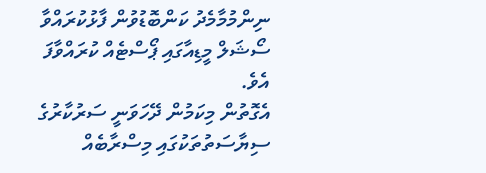ނިންމުމާމެދު ކަންބޮޑުވުން ފާޅުކުރައްވާ ސޯޝަލް މީޑިއާގައި ޕޯސްޓެއް ކުރައްވާފަ އެވެ.
އެގޮތުން މިކަމުން ދޭހަވަނީ ސަރުކާރުގެ ސިޔާސަތުތަކުގައި މިސްރާބެއް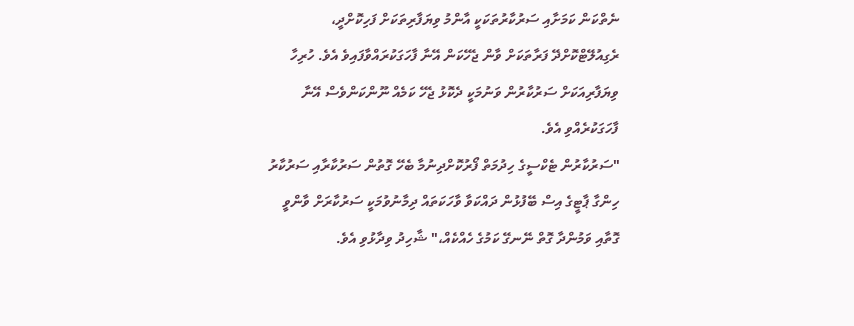ނެތްކަން ކަމަށާއި ސަރުކާރުތަކަކީ އާންމު ވިޔަފާރިތަކަށް ފަހިކޮށްދީ، ރެގިއުލޭޓްކޮށްދޭ ފަރާތަކަށް ވާން ޖެހޭކަން އޭނާ ފާހަގަކުރައްވާފައިވެ އެވެ. ހުރިހާ ވިޔަފާރިއަކަށް ސަރުކާރުން ވަނުމަކީ ދެކޮޅު ޖެހޭ ކަމެއް ނޫންކަންވެސް އޭނާ ފާހަގަކުރެއްވި އެވެ.
"ސަރުކާރުން ޓެކްސީގެ ހިދުމަތް ފޯރުކޮށްދިނުމާ ބެހޭ ގޮތުން ސަރުކާރާއި ސަރުކާރު ހިންގާ ޕާޓީގެ އިސް ބޭފުޅުން ދައްކަވާ ވާހަކަތައް ދިމާނުވުމަކީ ސަރުކާރަށް ވާންވީ ގޮތާއި ވަމުންދާ ގޮތް ނޭނގޭ ކަމުގެ ހެއްކެއް،" ޝާހިދު ވިދާޅުވި އެވެ.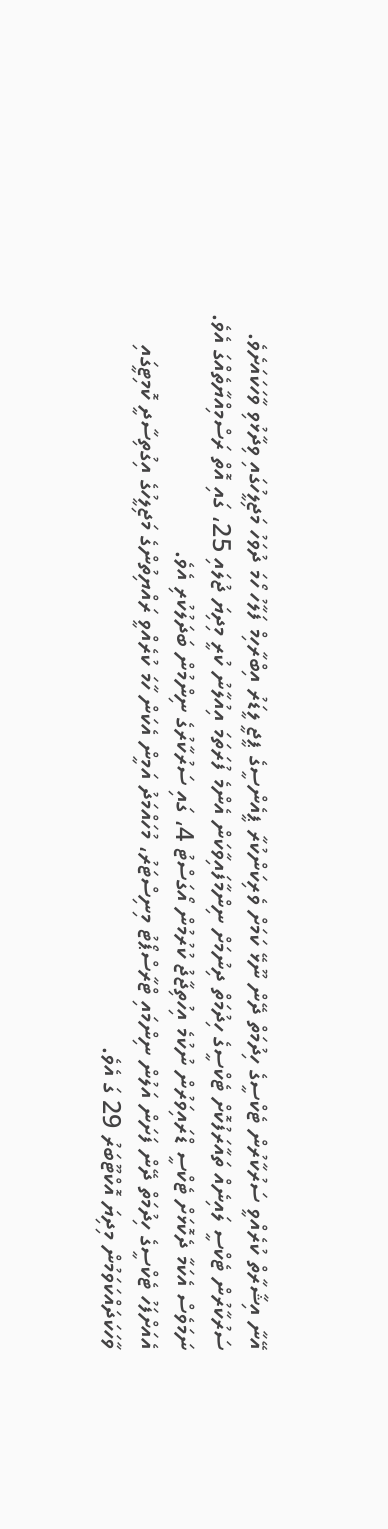އޭނާ އިޝާރާތް ކުރެއްވީ ސަރުކާރުން ޓެކްސީގެ ހިދުމަތް ދޭން ނޫޅޭ ކަމަށް ވެރިކަންކުރާ ޕީއެންސީގެ ޕީޖީ ލީޑަރު އިބްރާހިމް ފަލާހު ހޯމަ ދުވަހު މަޖިލީހުގައި ވިދާޅުވި ވާހަކައަށެވެ.
ސަރުކާރުން ޓެކްސީ ލައިނެއް ތައާރަފުކޮށް ޓެކްސީގެ ހިދުމަތް ދިނުމަށް ނިންމާފައިވާކަން އެންމެ ފުރަތަމަ އިއުލާނު ކުރީ މިދިޔަ ޖުލައި 25، ގައި އޮތް ރަސްމިއްޔާތެއްގަ އެވެ. ނަމަވެސް އެކަމާ ދެކޮޅަށް ޓެކްސީ ޑްރައިވަރުން ނުކުމެ އިހުތިޖާޖު ކުރުމުން އޯގަސްޓު 4، ގައި ސަރުކާރުގެ ނިންމުން ބަދަލުކުރި އެވެ.
އެއަށްފަހު ޓެކްސީގެ ހިދުމަތް ދޭން ފަށަން އަލުން ނިންމައި ޓްރާސްޕޯޓު މިނިސްޓަރު، މުހައްމަދު އަމީން އެކަން ހާމަ ކުރެއްވީ ރައްޔިތުންގެ މަޖިލީހުގެ އިގުތިސާދީ ކޮމިޓީގައި ވާހަކަދައްކަވަމުން މިދިޔަ އޮކްޓޫބަރު 29 ގަ އެވެ.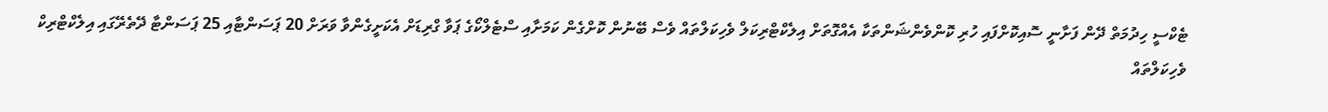ޓެކްސީ ހިދުމަތް ދޭން ފަށާނީ ސޮއިކޮށްފައި ހުރި ކޮންވެންޝަންތަކާ އެއްގޮތަށް އިލެކްޓްރިކަލް ވެހިކަލްތައް ވެސް ބޭނުން ކޮށްގެން ކަމަށާއި ސްޓެލްކޯގެ ޕަވާ ގްރިޑަށް އެކަށީގެންވާ ވަރަށް 20 ޕަސަންޓާއި 25 ޕަސަންޓާ ދޭތެރޭގައި އިލެކްޓްރިކް ވެހިކަލްތައް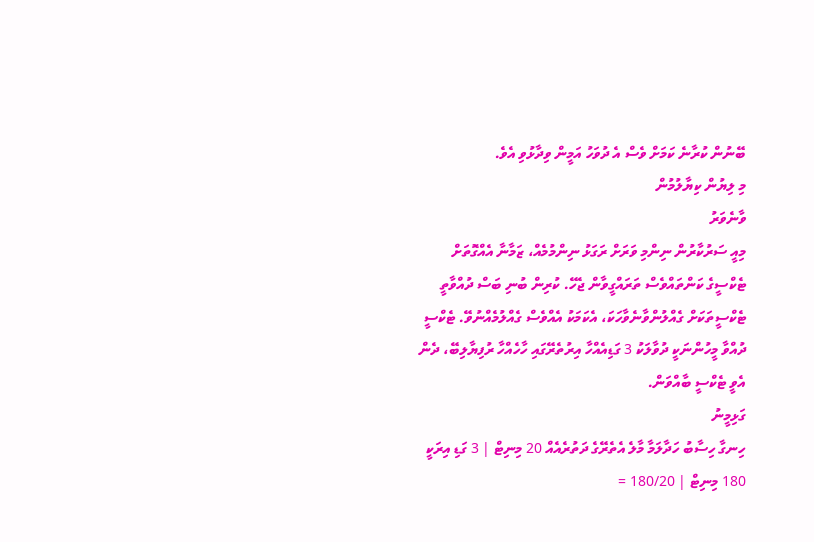ބޭނުން ކުރާނެ ކަމަށް ވެސް އެ ދުވަހު އަމީން ވިދާޅުވި އެވެ.
މި ލިޔުން ކިޔާލުމުން
ވާނެވަރު
މިއީ ސަރުކާރުން ނިންމި ވަރަށް ރަގަޅު ނިންމުމެއް، ޒަމާނާ އެއްގޮތަށް ޓެކްސީގެ ކަންތައްވެސް ތަރައްގީވާން ޖެހޭ. ކުރިން ބުނި ބަސް ދުއްވާތީ ޓެކްސީތަކަށް ގެއްލުންވާނެވާހަކަ، އެކަމަކު އެއްވެސް ގެއްލުމެއްނުވޭ. ޓެކްސީ ދުއްވާ މީހުންނަކީ ދުވާލަކު 3 ގަޑިއެއްހާ އިރުތެރޭގައި ހާހެއްހާ ރުފިޔާލިބޭ، ދެން އެވީ ޓެކްސީ ބާއްވަން.
ގަޅިމީނު
ހިނގާ ހިސާބު ހަދާލަމާ މާލެ އެތެރޭގެ ދަތުރެއެއް 20 މިނިޓް | 3 ގަޑި އިރަކީ 180 މިނިޓް | 180/20 =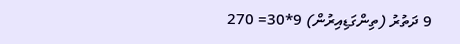9 ދަތުރު (ތިންގަޑިއިރުން) 9*30= 270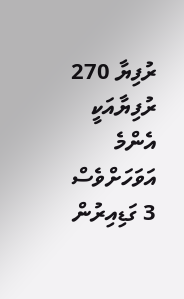ރުފިޔާ 270 ރުފިޔާއަކީ އެންމެ އަވަހަށްވެސް 3 ގަޑިއިރުން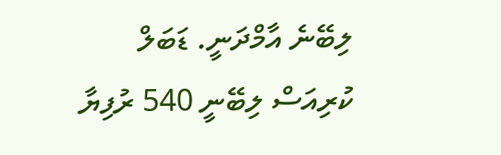ލިބޭނެ އާމްދަނީ. ޑަބަލް ކުރިއަސް ލިބޭނީ 540 ރުފިޔާ